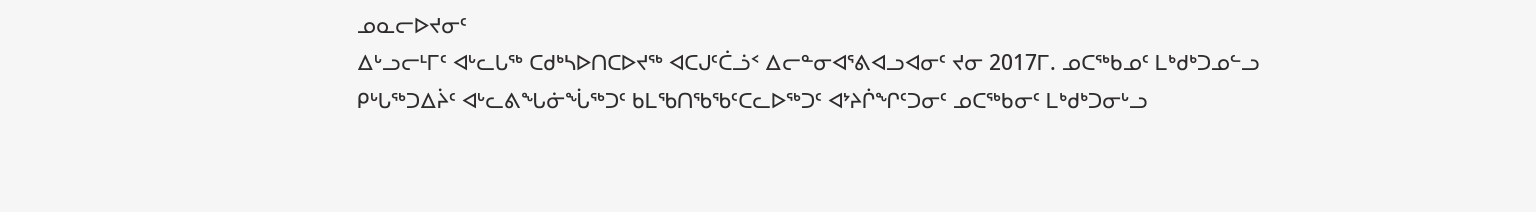ᓄᓇᓕᐅᔪᓂᑦ
ᐃᒡᓗᓕᒻᒥᑦ ᐊᒡᓚᒐᖅ ᑕᑯᒃᓴᐅᑎᑕᐅᔪᖅ ᐊᑕᒍᑦᑖᓘᑉ ᐃᓕᓐᓂᐊᕐᕕᐊᓗᐊᓂᑦ ᔪᓂ 2017ᒥ. ᓄᑕᖅᑲᓄᑦ ᒪᒃᑯᒃᑐᓄᓪᓗ ᑭᒡᒐᖅᑐᐃᔩᑦ ᐊᒡᓚᕕᖓᓃᖔᖅᑐᑦ ᑲᒪᖃᑎᖃᖃᑦᑕᓚᐅᖅᑐᑦ ᐊᔾᔨᒌᖏᑦᑐᓂᑦ ᓄᑕᖅᑲᓂᑦ ᒪᒃᑯᒃᑐᓂᒡᓗ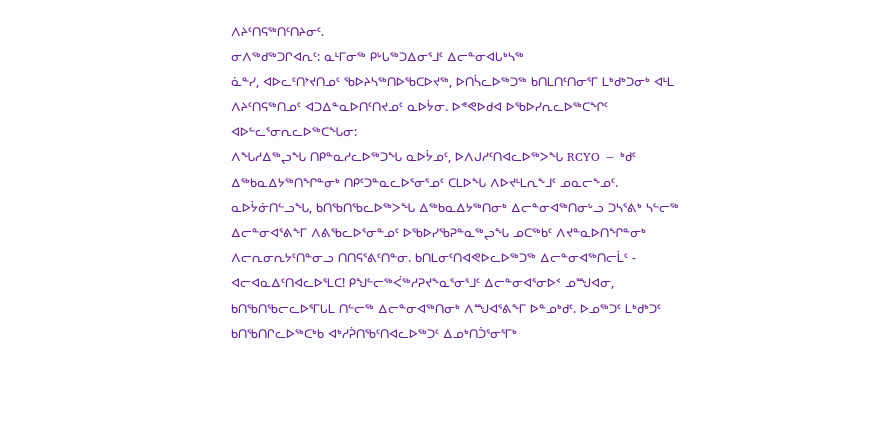ᐱᔨᑦᑎᕋᖅᑎᑦᑎᔨᓂᑦ.
ᓂᐱᖅᑯᖅᑐᒋᐊᕆᑦ: ᓇᒻᒥᓂᖅ ᑭᒡᒐᖅᑐᐃᓂᕐᒧᑦ ᐃᓕᓐᓂᐊᒐᒃᓴᖅ
ᓈᓐᓯ, ᐊᐅᓚᑦᑎᔾᔪᑎᓄᑦ ᖃᐅᔨᓴᖅᑎᐅᖃᑕᐅᔪᖅ, ᐅᑎᓵᓚᐅᖅᑐᖅ ᑲᑎᒪᑎᑦᑎᓂᕐᒥ ᒪᒃᑯᒃᑐᓂᒃ ᐊᒻᒪ ᐱᔨᑦᑎᕋᖅᑎᓄᑦ ᐊᑐᐃᓐᓇᐅᑎᑦᑎᔪᓄᑦ ᓇᐅᔮᓂ. ᐅᕝᕙᐅᑯᐊ ᐅᖃᐅᓯᕆᓚᐅᖅᑕᖏᑦ ᐊᐅᓪᓚᕐᓂᕆᓚᐅᖅᑕᖓᓂ:
ᐱᖓᓱᐃᖅᖢᖓ ᑎᑭᓐᓇᓱᓚᐅᖅᑐᖓ ᓇᐅᔮᓄᑦ, ᐅᐱᒍᓱᑦᑎᐊᓚᐅᖅᐳᖓ RCYO − ᒃᑯᑦ ᐃᖅᑲᓇᐃᔭᖅᑎᖏᓐᓂᒃ ᑎᑭᑦᑐᓐᓇᓚᐅᕐᓂᕐᓄᑦ ᑕᒪᐅᖓ ᐱᐅᔪᒻᒪᕆᖕᒧᑦ ᓄᓇᓕᖕᓄᑦ.
ᓇᐅᔮᓃᑎᓪᓗᖓ, ᑲᑎᖃᑎᖃᓚᐅᖅᐳᖓ ᐃᖅᑲᓇᐃᔭᖅᑎᓂᒃ ᐃᓕᓐᓂᐊᖅᑎᓂᒡᓗ ᑐᓴᕐᕕᒃ ᓴᓪᓕᖅ ᐃᓕᓐᓂᐊᕐᕕᖕᒥ ᐱᕕᖃᓚᐅᕐᓂᓐᓄᑦ ᐅᖃᐅᓯᖃᕈᓐᓇᖅᖢᖓ ᓄᑕᖅᑲᑦ ᐱᔪᓐᓇᐅᑎᖏᓐᓂᒃ ᐱᓕᕆᓂᕆᔭᑦᑎᓐᓂᓗ ᑎᑎᕋᕐᕕᑦᑎᓐᓂ. ᑲᑎᒪᓂᑦᑎᐊᕙᐅᓚᐅᖅᑐᖅ ᐃᓕᓐᓂᐊᖅᑎᓕᒫᑦ - ᐊᓕᐊᓇᐃᑦᑎᐊᓚᐅᕐᒪᑕ! ᑭᖑᓪᓕᖅᐹᖅᓱᕈᔪᖕᓇᕐᓂᕐᒧᑦ ᐃᓕᓐᓂᐊᕐᓂᐅᑉ ᓄᙳᐊᓂ, ᑲᑎᖃᑎᖃᓕᓚᐅᕐᒥᒐᒪ ᑎᓪᓕᖅ ᐃᓕᓐᓂᐊᖅᑎᓂᒃ ᐱᙳᐊᕐᕕᖕᒥ ᐅᓐᓄᒃᑯᑦ. ᐅᓄᖅᑐᑦ ᒪᒃᑯᒃᑐᑦ ᑲᑎᖃᑎᒋᓚᐅᖅᑕᒃᑲ ᐊᒃᓱᕉᑎᖃᑦᑎᐊᓚᐅᖅᑐᑦ ᐃᓄᒃᑎᑑᕐᓂᕐᒥᒃ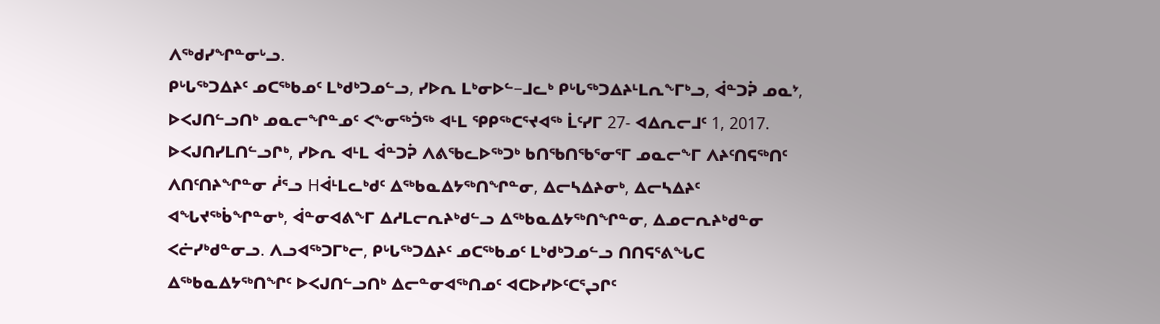ᐱᖅᑯᓯᖏᓐᓂᒡᓗ.
ᑭᒡᒐᖅᑐᐃᔨᑦ ᓄᑕᖅᑲᓄᑦ ᒪᒃᑯᒃᑐᓄᓪᓗ, ᓯᐅᕆ ᒪᒃᓂᐅᓪ−ᒧᓚᒃ ᑭᒡᒐᖅᑐᐃᔨᒻᒪᕆᖕᒥᒃᓗ, ᐋᓐᑐᕉ ᓄᓇᔾ, ᐅᐸᒍᑎᓪᓗᑎᒃ ᓄᓇᓕᖏᓐᓄᑦ ᐸᖕᓂᖅᑑᖅ ᐊᒻᒪ ᕿᑭᖅᑕᕐᔪᐊᖅ ᒫᑦᓯᒥ 27- ᐊᐃᕆᓕᒧᑦ 1, 2017. ᐅᐸᒍᑎᓯᒪᑎᓪᓗᒋᒃ, ᓯᐅᕆ ᐊᒻᒪ ᐋᓐᑐᕉ ᐱᕕᖃᓚᐅᖅᑐᒃ ᑲᑎᖃᑎᖃᕐᓂᕐᒥ ᓄᓇᓕᖕᒥ ᐱᔨᑦᑎᕋᖅᑎᑦ ᐱᑎᑦᑎᔨᖏᓐᓂ ᓲᕐᓗ Hᐋᒻᒪᓚᒃᑯᑦ ᐃᖅᑲᓇᐃᔭᖅᑎᖏᓐᓂ, ᐃᓕᓴᐃᔨᓂᒃ, ᐃᓕᓴᐃᔨᑦ ᐊᖓᔪᖅᑳᖏᓐᓂᒃ, ᐋᓐᓂᐊᕕᖕᒥ ᐃᓱᒪᓕᕆᔨᒃᑯᓪᓗ ᐃᖅᑲᓇᐃᔭᖅᑎᖏᓐᓂ, ᐃᓄᓕᕆᔨᒃᑯᓐᓂ ᐸᓖᓯᒃᑯᓐᓂᓗ. ᐱᓗᐊᖅᑐᒥᒃᓕ, ᑭᒡᒐᖅᑐᐃᔨᑦ ᓄᑕᖅᑲᓄᑦ ᒪᒃᑯᒃᑐᓄᓪᓗ ᑎᑎᕋᕐᕕᖓᑕ ᐃᖅᑲᓇᐃᔭᖅᑎᖏᑦ ᐅᐸᒍᑎᓪᓗᑎᒃ ᐃᓕᓐᓂᐊᖅᑎᓄᑦ ᐊᑕᐅᓯᐅᑦᑕᕐᖢᒋᑦ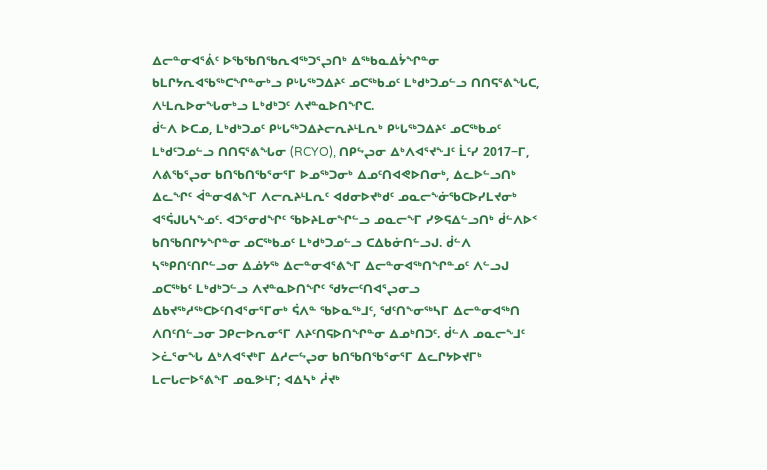ᐃᓕᓐᓂᐊᕐᕖᑦ ᐅᖃᖃᑎᖃᕆᐊᖅᑐᕐᖢᑎᒃ ᐃᖅᑲᓇᐃᔮᖏᓐᓂ ᑲᒪᒋᔭᕆᐊᖃᖅᑕᖏᓐᓂᒃᓗ ᑭᒡᒐᖅᑐᐃᔨᑦ ᓄᑕᖅᑲᓄᑦ ᒪᒃᑯᒃᑐᓄᓪᓗ ᑎᑎᕋᕐᕕᖓᑕ, ᐱᒻᒪᕆᐅᓂᖓᓂᒃᓗ ᒪᒃᑯᒃᑐᑦ ᐱᔪᓐᓇᐅᑎᖏᑕ.
ᑰᓪᐱ ᐅᑕᓄ, ᒪᒃᑯᒃᑐᓄᑦ ᑭᒡᒐᖅᑐᐃᔨᓕᕆᔨᒻᒪᕆᒃ ᑭᒡᒐᖅᑐᐃᔨᑦ ᓄᑕᖅᑲᓄᑦ ᒪᒃᑯᑦᑐᓄᓪᓗ ᑎᑎᕋᕐᕕᖓᓂ (RCYO), ᑎᑭᖦᖢᓂ ᐃᒃᐱᐊᕐᔪᖕᒧᑦ ᒫᑦᓯ 2017−ᒥ, ᐱᕕᖃᕐᖢᓂ ᑲᑎᖃᑎᖃᕐᓂᕐᒥ ᐅᓄᖅᑐᓂᒃ ᐃᓄᑦᑎᐊᕙᐅᑎᓂᒃ, ᐃᓚᐅᓪᓗᑎᒃ ᐃᓚᖏᑦ ᐋᓐᓂᐊᕕᖕᒥ ᐱᓕᕆᔨᒻᒪᕆᑦ ᐊᑯᓂᐅᔪᒃᑯᑦ ᓄᓇᓕᖕᓃᖃᑕᐅᓯᒪᔪᓂᒃ ᐊᕐᕌᒍᒐᓴᖕᓄᑦ. ᐊᑐᕐᓂᑯᖏᑦ ᖃᐅᔨᒪᓂᖏᓪᓗ ᓄᓇᓕᖕᒥ ᓯᕗᕋᐃᓪᓗᑎᒃ ᑰᓪᐱᐅᑉ ᑲᑎᖃᑎᒋᔭᖏᓐᓂ ᓄᑕᖅᑲᓄᑦ ᒪᒃᑯᒃᑐᓄᓪᓗ ᑕᐃᑲᓃᑎᓪᓗᒍ. ᑰᓪᐱ ᓴᖅᑭᑎᑦᑎᒋᓪᓗᓂ ᐃᓅᔭᖅ ᐃᓕᓐᓂᐊᕐᕕᖕᒥ ᐃᓕᓐᓂᐊᖅᑎᖏᓐᓄᑦ ᐱᓪᓗᒍ ᓄᑕᖅᑲᑦ ᒪᒃᑯᒃᑐᓪᓗ ᐱᔪᓐᓇᐅᑎᖏᑦ ᖁᔭᓕᑦᑎᐊᕐᖢᓂᓗ ᐃᑲᔪᖅᓱᖅᑕᐅᑦᑎᐊᕐᓂᕐᒥᓂᒃ ᕌᐱᓐ ᖃᐅᓇᖅᒧᑦ, ᖁᑦᑎᖕᓂᖅᓴᒥ ᐃᓕᓐᓂᐊᖅᑎ ᐱᑎᑦᑎᓪᓗᓂ ᑐᑭᓕᐅᕆᓂᕐᒥ ᐱᔨᑦᑎᕋᐅᑎᖏᓐᓂ ᐃᓄᒃᑎᑐᑦ. ᑰᓪᐱ ᓄᓇᓕᖕᒧᑦ ᐳᓛᕐᓂᖓ ᐃᒃᐱᐊᕐᔪᒃᒥ ᐃᓱᓕᖦᖢᓂ ᑲᑎᖃᑎᖃᕐᓂᕐᒥ ᐃᓚᒋᔭᐅᔪᒥᒃ ᒪᓕᒐᓕᐅᕐᕕᖕᒥ ᓄᓇᕗᒻᒥ; ᐊᐃᓴᒃ ᓲᔪᒃ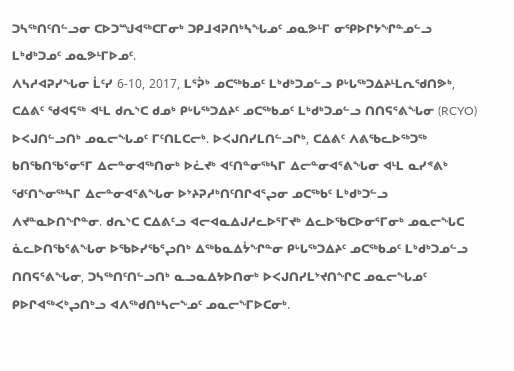ᑐᓴᖅᑎᑦᑎᓪᓗᓂ ᑕᐅᑐᙳᐊᖅᑕᒥᓂᒃ ᑐᑭᒧᐊᕈᑎᒃᓴᖓᓄᑦ ᓄᓇᕗᒻᒥ ᓂᕿᐅᒋᔭᖏᓐᓄᓪᓗ ᒪᒃᑯᒃᑐᓄᑦ ᓄᓇᕗᒻᒥᐅᓄᑦ.
ᐱᓴᓱᐊᕈᓯᖓᓂ ᒫᑦᓯ 6-10, 2017, ᒪᕐᕉᒃ ᓄᑕᖅᑲᓄᑦ ᒪᒃᑯᒃᑐᓄᓪᓗ ᑭᒡᒐᖅᑐᐃᔨᒻᒪᕆᖁᑎᕗᒃ, ᑕᐃᕕᑦ ᖁᐊᕋᖅ ᐊᒻᒪ ᑯᕆᔅᑕ ᑯᓄᒃ ᑭᒡᒐᖅᑐᐃᔨᑦ ᓄᑕᖅᑲᓄᑦ ᒪᒃᑯᒃᑐᓄᓪᓗ ᑎᑎᕋᕐᕕᖓᓂ (RCYO) ᐅᐸᒍᑎᓪᓗᑎᒃ ᓄᓇᓕᖓᓄᑦ ᒥᑦᑎᒪᑕᓕᒃ. ᐅᐸᒍᑎᓯᒪᑎᓪᓗᒋᒃ, ᑕᐃᕕᑦ ᐱᕕᖃᓚᐅᖅᑐᖅ ᑲᑎᖃᑎᖃᕐᓂᕐᒥ ᐃᓕᓐᓂᐊᖅᑎᓂᒃ ᐅᓛᔪᒃ ᐊᑦᑎᓐᓂᖅᓴᒥ ᐃᓕᓐᓂᐊᕐᕕᖓᓂ ᐊᒻᒪ ᓇᓯᕝᕕᒃ ᖁᑦᑎᖕᓂᖅᓴᒥ ᐃᓕᓐᓂᐊᕐᕕᖓᓂ ᐅᔾᔨᕈᓱᒃᑎᑦᑎᒋᐊᕐᖢᓂ ᓄᑕᖅᑲᑦ ᒪᒃᑯᒃᑐᓪᓗ ᐱᔪᓐᓇᐅᑎᖏᓐᓂ. ᑯᕆᔅᑕ ᑕᐃᕕᑦᓗ ᐊᓕᐊᓇᐃᒍᓱᓚᐅᕐᒥᔪᒃ ᐃᓚᐅᖃᑕᐅᓂᕐᒥᓂᒃ ᓄᓇᓕᖓᑕ ᓈᓚᐅᑎᖃᕐᕕᖓᓂ ᐅᖃᐅᓯᖃᕐᖢᑎᒃ ᐃᖅᑲᓇᐃᔮᖏᓐᓂ ᑭᒡᒐᖅᑐᐃᔨᑦ ᓄᑕᖅᑲᓄᑦ ᒪᒃᑯᒃᑐᓄᓪᓗ ᑎᑎᕋᕐᕕᖓᓂ, ᑐᓴᖅᑎᑦᑎᓪᓗᑎᒃ ᓇᓗᓇᐃᔭᐅᑎᓂᒃ ᐅᐸᒍᑎᓯᒪᔾᔪᑎᖏᑕ ᓄᓇᓕᖓᓄᑦ ᑭᐅᒋᐊᖅᐸᒃᖢᑎᒃᓗ ᐊᐱᖅᑯᑎᒃᓴᓕᖕᓄᑦ ᓄᓇᓕᖕᒥᐅᑕᓂᒃ.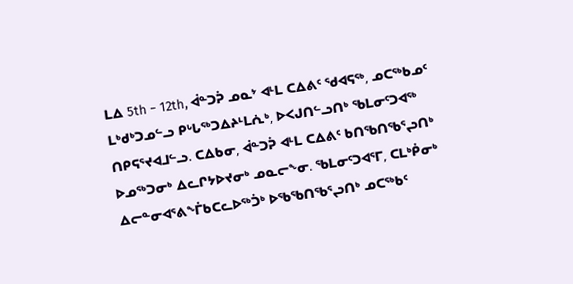ᒪᐃ 5th − 12th, ᐋᓐᑐᕉ ᓄᓇᔾ ᐊᒻᒪ ᑕᐃᕕᑦ ᖁᐊᕋᖅ, ᓄᑕᖅᑲᓄᑦ ᒪᒃᑯᒃᑐᓄᓪᓗ ᑭᒡᒐᖅᑐᐃᔨᒻᒪᕇᒃ, ᐅᐸᒍᑎᓪᓗᑎᒃ ᖃᒪᓂᑦᑐᐊᖅ ᑎᑭᕋᕐᔪᐊᒧᓪᓗ. ᑕᐃᑲᓂ, ᐋᓐᑐᕉ ᐊᒻᒪ ᑕᐃᕕᑦ ᑲᑎᖃᑎᖃᕐᖢᑎᒃ ᐅᓄᖅᑐᓂᒃ ᐃᓚᒋᔭᐅᔪᓂᒃ ᓄᓇᓕᖕᓂ. ᖃᒪᓂᑦᑐᐊᕐᒥ, ᑕᒪᒃᑮᓂᒃ ᐃᓕᓐᓂᐊᕐᕕᖕᒦᑲᑕᓚᐅᖅᑑᒃ ᐅᖃᖃᑎᖃᕐᖢᑎᒃ ᓄᑕᖅᑲᑦ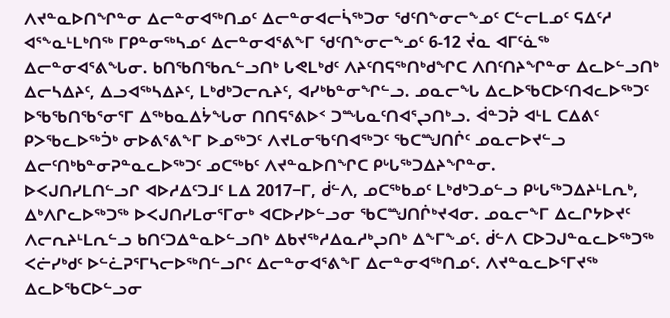ᐱᔪᓐᓇᐅᑎᖏᓐᓂ ᐃᓕᓐᓂᐊᖅᑎᓄᑦ ᐃᓕᓐᓂᐊᓕᓵᖅᑐᓂ ᖁᑦᑎᖕᓂᓕᖕᓄᑦ ᑕᓪᓕᒪᓄᑦ ᕋᐃᑦᓱ ᐊᕐᖕᓇᒻᒪᒃᑎᖅ ᒥᑭᓐᓂᖅᓴᓄᑦ ᐃᓕᓐᓂᐊᕐᕕᖕᒥ ᖁᑦᑎᖕᓂᓕᖕᓄᑦ 6-12 ᔫᓇ ᐊᒥᑦᓈᖅ ᐃᓕᓐᓂᐊᕐᕕᖓᓂ. ᑲᑎᖃᑎᖃᕆᓪᓗᑎᒃ ᒐᕙᒪᒃᑯᑦ ᐱᔨᑦᑎᕋᖅᑎᒃᑯᖏᑕ ᐱᑎᑦᑎᔨᖏᓐᓂ ᐃᓚᐅᓪᓗᑎᒃ ᐃᓕᓴᐃᔨᑦ, ᐃᓗᐊᖅᓴᐃᔨᑦ, ᒪᒃᑯᒃᑐᓕᕆᔨᑦ, ᐊᓯᒃᑲᓐᓂᖏᓪᓗ. ᓄᓇᓕᖓ ᐃᓚᐅᖃᑕᐅᑦᑎᐊᓚᐅᖅᑐᑦ ᐅᖃᖃᑎᖃᕐᓂᕐᒥ ᐃᖅᑲᓇᐃᔮᖓᓂ ᑎᑎᕋᕐᕕᐅᑉ ᑐᙵᓇᑦᑎᐊᕐᖢᑎᒃᓗ. ᐋᓐᑐᕉ ᐊᒻᒪ ᑕᐃᕕᑦ ᑭᐳᖃᓚᐅᖅᑑᒃ ᓂᐅᕕᕐᕕᖕᒥ ᐅᓄᖅᑐᑦ ᐱᔪᒪᓂᖃᑦᑎᐊᖅᑐᑦ ᖃᑕᙳᑎᒌᑦ ᓄᓇᓕᐅᔪᓪᓗ ᐃᓕᑦᑎᒃᑲᓐᓂᕈᓐᓇᓚᐅᖅᑐᑦ ᓄᑕᖅᑲᑦ ᐱᔪᓐᓇᐅᑎᖏᑕ ᑭᒡᒐᖅᑐᐃᔨᖏᓐᓂ.
ᐅᐸᒍᑎᓯᒪᑎᓪᓗᒋ ᐊᐅᓱᐃᑦᑐᒧᑦ ᒪᐃ 2017−ᒥ, ᑰᓪᐱ, ᓄᑕᖅᑲᓄᑦ ᒪᒃᑯᒃᑐᓄᓪᓗ ᑭᒡᒐᖅᑐᐃᔨᒻᒪᕆᒃ, ᐃᒃᐱᒋᓚᐅᖅᑐᖅ ᐅᐸᒍᑎᓯᒪᓂᕐᒥᓂᒃ ᐊᑕᐅᓯᐅᓪᓗᓂ ᖃᑕᙳᑎᒌᒃᔪᐊᓂ. ᓄᓇᓕᖕᒥ ᐃᓚᒋᔭᐅᔪᑦ ᐱᓕᕆᔨᒻᒪᕆᓪᓗ ᑲᑎᑦᑐᐃᓐᓇᐅᓪᓗᑎᒃ ᐃᑲᔪᖅᓱᐃᓇᓱᒃᖢᑎᒃ ᐃᖕᒥᖕᓄᑦ. ᑰᓪᐱ ᑕᐅᑐᒍᓐᓇᓚᐅᖅᑐᖅ ᐸᓖᓯᒃᑯᑦ ᐅᓪᓛᕈᕐᒥᓴᓕᐅᖅᑎᓪᓗᒋᑦ ᐃᓕᓐᓂᐊᕐᕕᖕᒥ ᐃᓕᓐᓂᐊᖅᑎᓄᑦ. ᐱᔪᓐᓇᓚᐅᕐᒥᔪᖅ ᐃᓚᐅᖃᑕᐅᓪᓗᓂ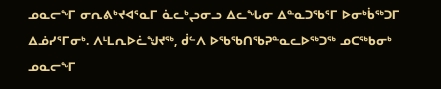ᓄᓇᓕᖕᒥ ᓂᕆᕕᒃᔪᐊᕐᓇᒥ ᓈᓚᒃᖢᓂᓗ ᐃᓚᖓᓂ ᐃᓐᓇᑐᖃᕐᒥ ᐅᓂᒃᑳᖅᑐᒥ ᐃᓅᓯᕐᒥᓂᒃ. ᐱᒻᒪᕆᐅᓛᖑᔪᖅ, ᑰᓪᐱ ᐅᖃᖃᑎᖃᕈᓐᓇᓚᐅᖅᑐᖅ ᓄᑕᖅᑲᓂᒃ ᓄᓇᓕᖕᒥ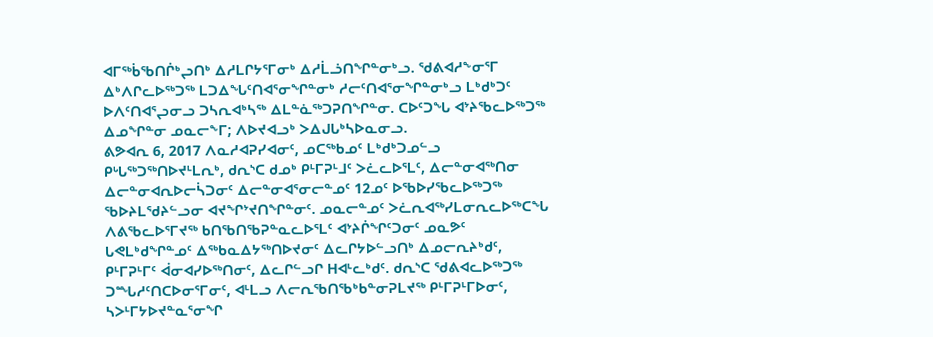ᐊᒥᖅᑳᖃᑎᒌᒃᖢᑎᒃ ᐃᓱᒪᒋᔭᕐᒥᓂᒃ ᐃᓱᒫᓘᑎᖏᓐᓂᒃᓗ. ᖁᕕᐊᓱᖕᓂᕐᒥ ᐃᒃᐱᒋᓚᐅᖅᑐᖅ ᒪᑐᐃᖓᑦᑎᐊᕐᓂᖏᓐᓂᒃ ᓱᓕᑦᑎᐊᕐᓂᖏᓐᓂᒃᓗ ᒪᒃᑯᒃᑐᑦ ᐅᐱᑦᑎᐊᕐᖢᓂᓗ ᑐᓴᕆᐊᒃᓴᖅ ᐃᒪᓐᓈᖅᑐᕈᑎᖏᓐᓂ. ᑕᐅᑦᑐᖓ ᐊᔾᔨᖃᓚᐅᖅᑐᖅ ᐃᓄᖏᓐᓂ ᓄᓇᓕᖕᒥ; ᐱᐅᔪᐊᓗᒃ ᐳᐃᒍᒐᒃᓴᐅᓇᓂᓗ.
ᕕᕗᐊᕆ 6, 2017 ᐱᓇᓱᐊᕈᓯᐊᓂᑦ, ᓄᑕᖅᑲᓄᑦ ᒪᒃᑯᒃᑐᓄᓪᓗ ᑭᒡᒐᖅᑐᖅᑎᐅᔪᒻᒪᕆᒃ, ᑯᕆᔅᑕ ᑯᓄᒃ ᑭᒻᒥᕈᒻᒧᑦ ᐳᓛᓚᐅᕐᒪᑦ, ᐃᓕᓐᓂᐊᖅᑎᓂ ᐃᓕᓐᓂᐊᕆᐅᓕᓵᑐᓂᑦ ᐃᓕᓐᓂᐊᕐᓂᓕᓐᓄᑦ 12ᓄᑦ ᐅᖃᐅᓯᖃᓚᐅᖅᑐᖅ ᖃᐅᔨᒪᖁᔨᓪᓗᓂ ᐊᔪᖏᔾᔪᑎᖏᓐᓂᑦ. ᓄᓇᓕᓐᓄᑦ ᐳᓛᕆᐊᖅᓯᒪᓂᕆᓚᐅᖅᑕᖓ ᐱᕕᖃᓚᐅᕐᒥᔪᖅ ᑲᑎᖃᑎᖃᕈᓐᓇᓚᐅᕐᒪᑦ ᐊᔾᔨᒌᖏᑦᑐᓂᑦ ᓄᓇᕗᑦ ᒐᕙᒪᒃᑯᖏᓐᓄᑦ ᐃᖅᑲᓇᐃᔭᖅᑎᐅᔪᓂᑦ ᐃᓚᒋᔭᐅᓪᓗᑎᒃ ᐃᓄᓕᕆᔨᒃᑯᑦ, ᑭᒻᒥᕈᒻᒥᑦ ᐋᓂᐊᓯᐅᖅᑎᓂᑦ, ᐃᓚᒋᓪᓗᒋ ᕼᐊᒻᓚᒃᑯᑦ. ᑯᕆᔅᑕ ᖁᕕᐊᓚᐅᖅᑐᖅ ᑐᙵᓱᑦᑎᑕᐅᓂᕐᒥᓂᑦ, ᐊᒻᒪᓗ ᐱᓕᕆᖃᑎᖃᒃᑲᓐᓂᕈᒪᔪᖅ ᑭᒻᒥᕈᒻᒥᐅᓂᑦ, ᓴᐳᒻᒥᔭᐅᔪᓐᓇᕐᓂᖏ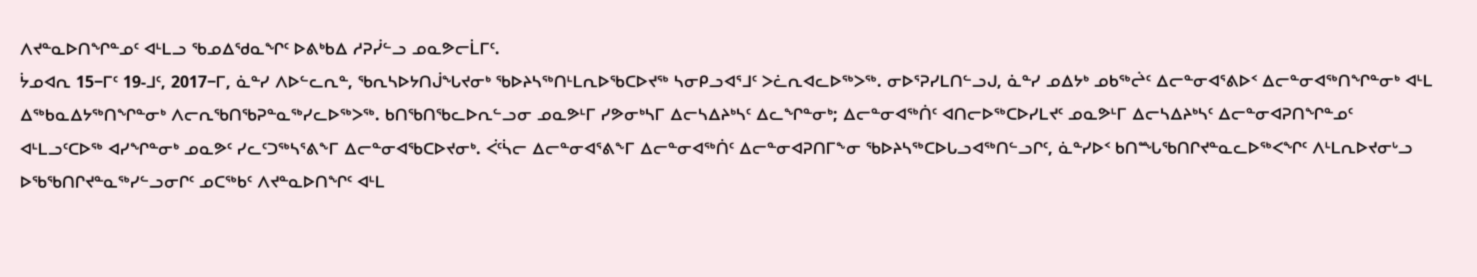ᐱᔪᓐᓇᐅᑎᖏᓐᓄᑦ ᐊᒻᒪᓗ ᖃᓄᐃᖁᓇᖏᑦ ᐅᕕᒃᑲᐃ ᓱᕈᓰᓪᓗ ᓄᓇᕗᓕᒫᒥᑦ.
ᔮᓄᐊᕆ 15−ᒥᑦ 19-ᒧᑦ, 2017−ᒥ, ᓈᓐᓯ ᐱᐅᓪᓚᕆᓐ, ᖃᕆᓴᐅᔭᑎᒎᖓᔪᓂᒃ ᖃᐅᔨᓴᖅᑎᒻᒪᕆᐅᖃᑕᐅᔪᖅ ᓴᓂᑭᓗᐊᕐᒧᑦ ᐳᓛᕆᐊᓚᐅᖅᐳᖅ. ᓂᐅᕐᕈᓯᒪᑎᓪᓗᒍ, ᓈᓐᓯ ᓄᐃᔭᒃ ᓄᑲᖅᖡᑦ ᐃᓕᓐᓂᐊᕐᕕᐅᑉ ᐃᓕᓐᓂᐊᖅᑎᖏᓐᓂᒃ ᐊᒻᒪ ᐃᖅᑲᓇᐃᔭᖅᑎᖏᓐᓂᒃ ᐱᓕᕆᖃᑎᖃᕈᓐᓇᖅᓯᓚᐅᖅᐳᖅ. ᑲᑎᖃᑎᖃᓚᐅᕆᓪᓗᓂ ᓄᓇᕗᒻᒥ ᓯᕗᓂᒃᓴᒥ ᐃᓕᓴᐃᔨᒃᓴᑦ ᐃᓚᖏᓐᓂᒃ; ᐃᓕᓐᓂᐊᖅᑏᑦ ᐊᑎᓕᐅᖅᑕᐅᓯᒪᔪᑦ ᓄᓇᕗᒻᒥ ᐃᓕᓴᐃᔨᒃᓴᑦ ᐃᓕᓐᓂᐊᕈᑎᖏᓐᓄᑦ ᐊᒻᒪᓗᑦᑕᐅᖅ ᐊᓯᖏᓐᓂᒃ ᓄᓇᕗᑦ ᓯᓚᑦᑐᖅᓴᕐᕕᖕᒥ ᐃᓕᓐᓂᐊᖃᑕᐅᔪᓂᒃ. ᐹᑦᓵᓕ ᐃᓕᓐᓂᐊᕐᕕᖕᒥ ᐃᓕᓐᓂᐊᖅᑏᑦ ᐃᓕᓐᓂᐊᕈᑎᒥᖕᓂ ᖃᐅᔨᓴᖅᑕᐅᒐᓗᐊᖅᑎᓪᓗᒋᑦ, ᓈᓐᓯᐅᑉ ᑲᑎᙵᖃᑎᒋᔪᓐᓇᓚᐅᖅᐸᖏᑦ ᐱᒻᒪᕆᐅᔪᓂᒡᓗ ᐅᖃᖃᑎᒋᔪᓐᓇᖅᓯᓪᓗᓂᒋᑦ ᓄᑕᖅᑲᑦ ᐱᔪᓐᓇᐅᑎᖏᑦ ᐊᒻᒪ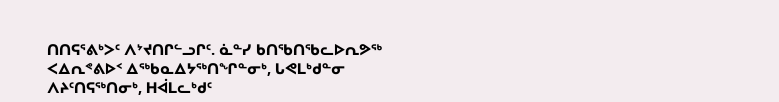ᑎᑎᕋᕐᕕᒃᐳᑦ ᐱᔾᔪᑎᒋᓪᓗᒋᑦ. ᓈᓐᓯ ᑲᑎᖃᑎᖃᓚᐅᕆᕗᖅ ᐸᐃᕆᕝᕕᐅᑉ ᐃᖅᑲᓇᐃᔭᖅᑎᖏᓐᓂᒃ, ᒐᕙᒪᒃᑯᓐᓂ ᐱᔨᑦᑎᕋᖅᑎᓂᒃ, ᕼᐋᒪᓚᒃᑯᑦ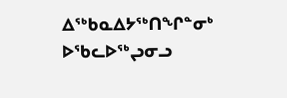ᐃᖅᑲᓇᐃᔭᖅᑎᖏᓐᓂᒃ ᐅᖃᓚᐅᖅᖢᓂᓗ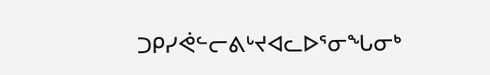ᑐᑭᓯᕚᓪᓕᕕᒡᔪᐊᓚᐅᕐᓂᖓᓂᒃ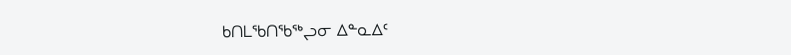ᑲᑎᒪᖃᑎᖃᖅᖢᓂ ᐃᓐᓇᐃᑦ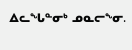ᐃᓚᖓᓐᓂᒃ ᓄᓇᓕᖕᓂ.